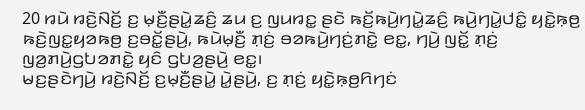20 ꤙꤣꤧ ꤙꤢꤧ꤬ꤡꤢꤩ꤬ ꤢ꤬ ꤗ꤫ꤢꤪ꤬ꤔꤣꤧ꤭ꤘꤢꤨ꤬ ꤘꤣ ꤢ꤬ ꤜꤣꤙꤢ꤭ ꤔꤢꤧ ꤒꤢꤩ꤬ꤒꤣꤧ꤬ꤚꤣꤧ꤭ꤘꤢꤨ꤬ ꤒꤣꤧ꤬ꤚꤣꤧ꤭ꤓꤢꤨ꤭ ꤟꤢꤧ꤭ꤒ꤫ꤥ꤬ ꤒꤢꤧ꤬ꤜꤢ꤭ꤟꤤꤒꤥ꤬ ꤢ꤬ꤋꤢꤩ꤭ꤔꤣꤧ꤬, ꤒꤣꤧꤗ꤫ꤢꤪ꤬ ꤊ꤫ꤢꤦ꤬ ꤋꤤꤒꤣꤧ꤬ꤚꤢꤦ꤬ꤊꤢꤧ꤭ ꤕꤢ꤭, ꤚꤣꤧ꤬ ꤜꤢꤩ꤭ ꤊ꤫ꤢꤦ꤬ ꤜꤤ꤬ꤊꤣꤧ꤬ꤞꤝꤤꤊꤢꤧ꤭ ꤟꤢꤨ ꤞꤝꤤ꤬ꤔꤣꤧ꤬ ꤕꤢ꤭꤯
ꤗꤢ꤬ꤔꤢꤧꤚꤣꤧ꤬ ꤙꤢꤧ꤬ꤡꤢꤩ꤬ ꤢ꤬ꤗ꤫ꤢꤪ꤬ꤔꤣꤧ꤭ ꤣꤧ꤭ꤔꤣꤧ꤬, ꤢ꤬ ꤊ꤫ꤢꤦ꤬ ꤟꤢꤧ꤭ꤒ꤫ꤥ꤬ꤖꤚꤢꤦ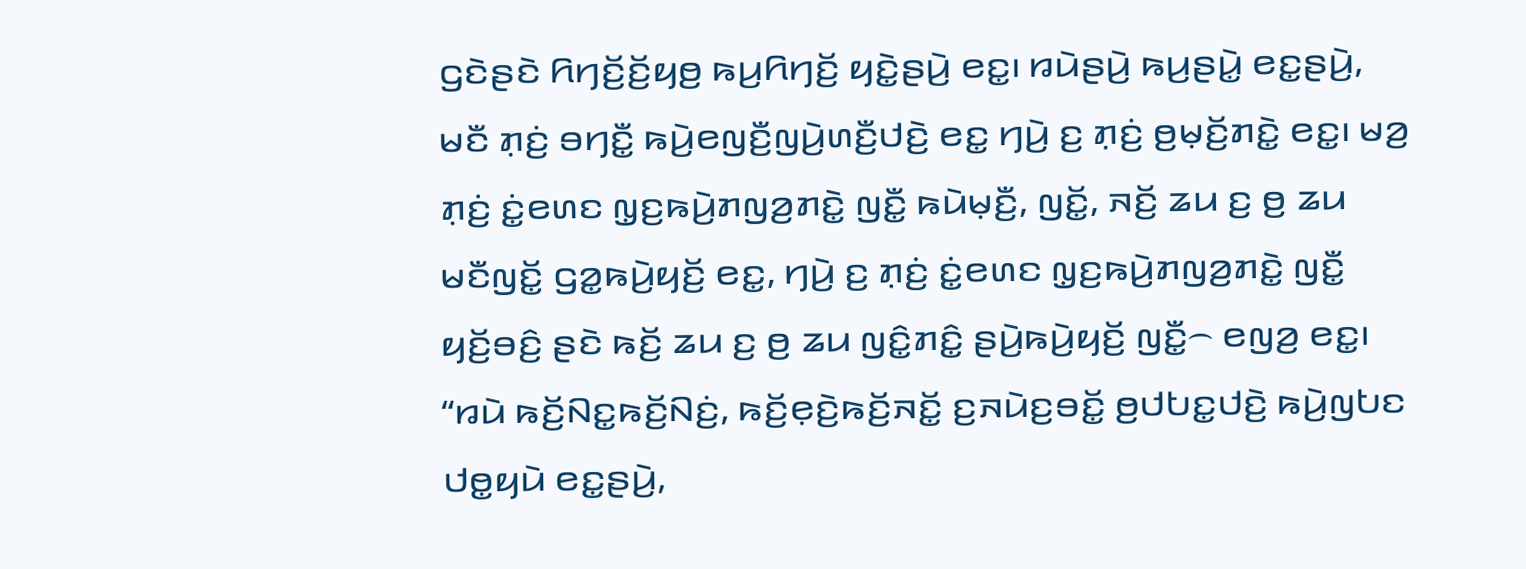ꤞꤢꤧꤔꤢꤧ ꤖꤚꤢꤩ꤬ꤢꤩ꤬ꤟꤥ꤬ ꤒꤣ꤬ꤖꤚꤢꤩ꤬ ꤟꤢꤧ꤭ꤔꤣꤧ꤬ ꤕꤢ꤭꤯ ꤙꤣꤧꤔꤣꤧ꤬ ꤒꤣ꤬ꤔꤣꤧ꤭ ꤕꤢ꤭ꤔꤣꤧ꤬, ꤗꤢꤪ ꤊ꤫ꤢꤦ꤬ ꤋꤚꤢꤪ꤭ ꤒꤣꤧ꤬ꤕꤜꤢꤪ꤬ꤜꤣꤧ꤬ꤛꤢꤪ꤬ꤓꤢꤧ꤬ ꤕꤢ꤭ ꤚꤣꤧ꤬ ꤢ꤬ ꤊ꤫ꤢꤦ꤬ ꤥ꤬ꤗ꤫ꤢꤩ꤬ꤊꤢꤧ꤭ ꤕꤢ꤭꤯ ꤗꤤ꤬ ꤊ꤫ꤢꤦ꤬ ꤢꤦ꤭ꤕꤛꤢ ꤜ꤫ꤢ꤬ꤒꤣꤧ꤬ꤊꤜꤤ꤬ꤊꤢꤧ꤭ ꤜꤢꤪ꤭ ꤒꤣꤧꤗ꤫ꤢꤪ꤬, ꤜꤢꤩ꤭, ꤏꤢꤩ꤬ ꤘꤣ ꤢ꤬ ꤥ꤬ ꤘꤣ ꤗꤢꤪꤜꤢꤩ꤭ ꤞꤤ꤭ꤒꤣꤧ꤬ꤟꤢꤩ꤬ ꤕꤢ꤭, ꤚꤣꤧ꤬ ꤢ꤬ ꤊ꤫ꤢꤦ꤬ ꤢꤦ꤭ꤕꤛꤢ ꤜ꤫ꤢ꤬ꤒꤣꤧ꤬ꤊꤜꤤ꤬ꤊꤢꤧ꤭ ꤜꤢꤪ꤭ ꤟꤢꤩ꤬ꤋꤢꤨ꤬ ꤔꤢꤧ ꤒꤢꤩ꤬ ꤘꤣ ꤢ꤬ ꤥ꤬ ꤘꤣ ꤜꤢꤨ꤭ꤊꤢꤨ꤭ ꤔꤣꤧ꤬ꤒꤣꤧ꤬ꤟꤢꤩ꤬ ꤜꤢꤪ꤭꤮ ꤕꤜꤤ꤬ ꤕꤢ꤭꤯
“ꤙꤣꤧ ꤒꤢꤩ꤬ꤡꤢ꤭ꤒꤢꤩ꤬ꤡꤢꤦ꤬, ꤒꤢꤩ꤬ꤕ꤫ꤢꤧ꤬ꤒꤢꤩ꤬ꤏꤢꤩ꤭ ꤢ꤬ꤏꤣꤧꤢ꤬ꤋꤢꤩ꤭ ꤥ꤬ꤓꤝꤢ꤭ꤓꤢꤧ꤬ ꤒꤣꤧ꤬ꤜꤝꤢ ꤓꤥ꤭ꤟꤣꤧ ꤕꤢ꤭ꤔꤣꤧ꤬,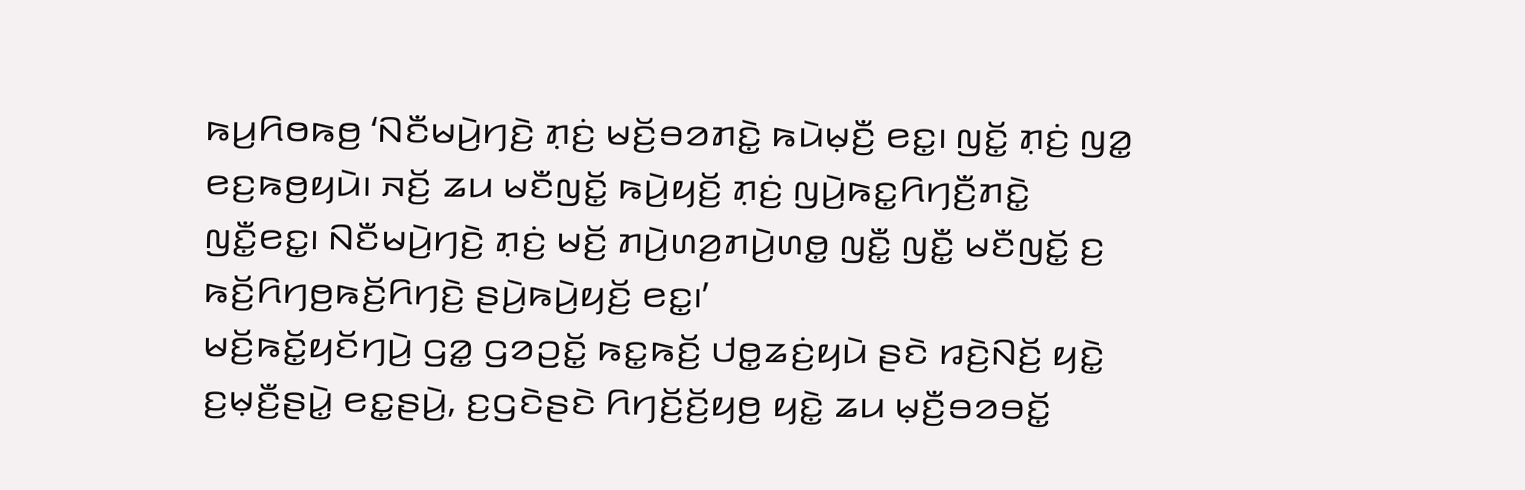ꤒꤣ꤬ꤖꤥꤒꤥ꤬ ‘ꤡꤢꤪꤗꤣꤧ꤬ꤚꤢꤧ꤬ ꤊ꤫ꤢꤦ꤬ ꤗꤢꤩ꤬ꤋꤤꤊꤢꤧ꤭ ꤒꤣꤧꤗ꤫ꤢꤪ꤬ ꤕꤢ꤭꤯ ꤜꤢꤩ꤭ ꤊ꤫ꤢꤦ꤬ ꤜꤤ꤭ ꤕꤢ꤬ꤒꤥ꤬ꤟꤣꤧ꤯ ꤏꤢꤩ꤬ ꤘꤣ ꤗꤢꤪꤜꤢꤩ꤭ ꤒꤣꤧ꤬ꤟꤢꤩ꤬ ꤊ꤫ꤢꤦ꤬ ꤜꤣꤧ꤬ꤒꤢ꤭ꤖꤚꤢꤪ꤬ꤊꤢꤧ꤭ ꤜꤢꤪ꤭ꤕꤢ꤭꤯ ꤡꤢꤪꤗꤣꤧ꤬ꤚꤢꤧ꤬ ꤊ꤫ꤢꤦ꤬ ꤗꤢꤩ꤬ ꤊꤣꤧ꤬ꤛꤤ꤬ꤊꤣꤧ꤬ꤛꤥ꤭ ꤜꤢꤪ꤭ ꤜꤢꤪ꤭ ꤗꤢꤪꤜꤢꤩ꤭ ꤢ꤬ ꤒꤢꤩ꤬ꤖꤚꤥ꤬ꤒꤢꤩ꤬ꤖꤚꤢꤧ꤬ ꤔꤣꤧ꤬ꤒꤣꤧ꤬ꤟꤢꤩ꤬ ꤕꤢ꤭꤯’
ꤗꤢꤩ꤬ꤒꤢꤩ꤭ꤟꤢꤩꤚꤣꤧ꤬ ꤞꤤ꤭ ꤞꤤꤑꤢꤩ꤭ ꤒꤢ꤭ꤒꤢꤩ꤬ ꤓꤥ꤭ꤘꤢꤦ꤬ꤟꤣꤧ ꤔꤢꤧ ꤙꤢꤧ꤬ꤡꤢꤩ꤬ ꤟꤢꤧ꤭ ꤢ꤬ꤗ꤫ꤢꤪ꤬ꤔꤣꤧ꤭ ꤕꤢ꤭ꤔꤣꤧ꤬, ꤢ꤬ꤞꤢꤧꤔꤢꤧ ꤖꤚꤢꤩ꤬ꤢꤩ꤬ꤟꤥ꤬ ꤟꤢꤧ꤭ ꤘꤣ ꤗ꤫ꤢꤪ꤬ꤋꤤꤋꤢꤩ꤭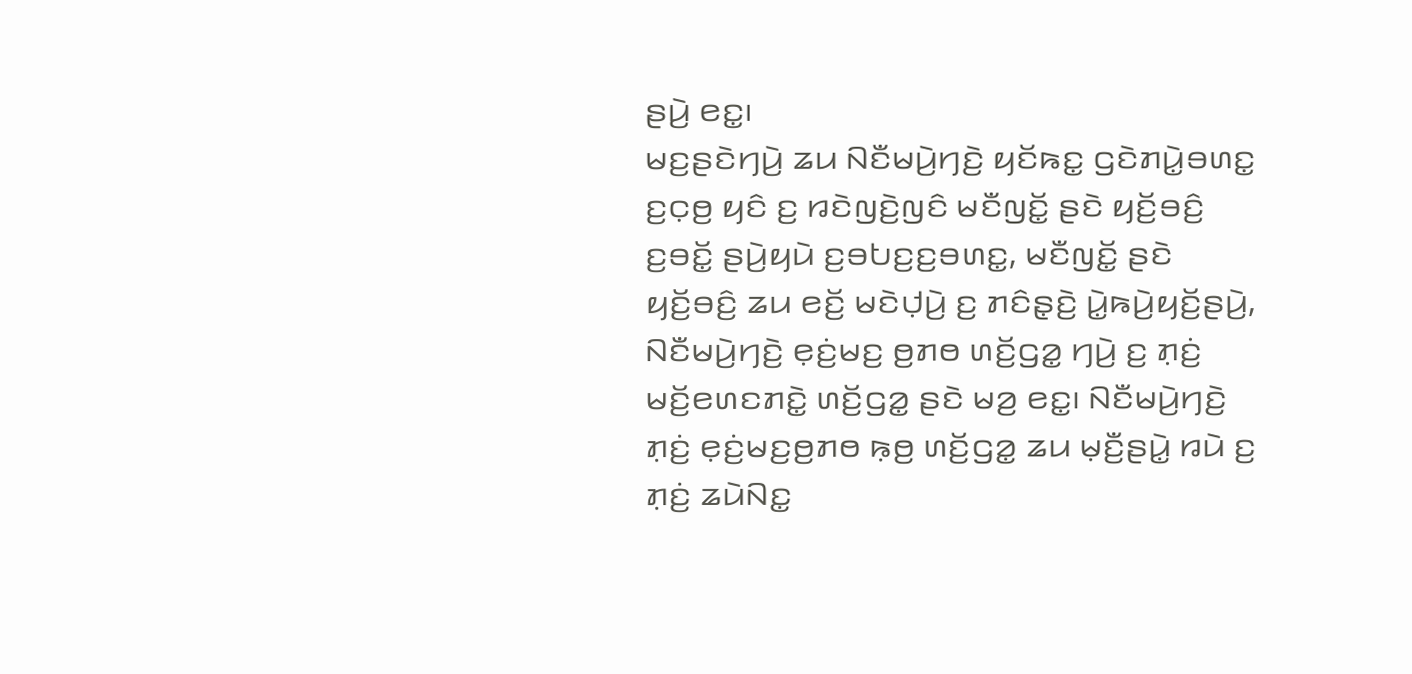ꤔꤣꤧ꤬ ꤕꤢ꤭꤯
ꤗꤢ꤬ꤔꤢꤧꤚꤣꤧ꤬ ꤘꤣ ꤡꤢꤪꤗꤣꤧ꤬ꤚꤢꤧ꤬ ꤟꤢꤩꤒꤢ꤭ ꤞꤢꤧꤊꤣꤧ꤭ꤋꤛꤢ꤭ ꤢ꤬ꤍ꤫ꤥ꤬ ꤟꤢꤨ ꤢ꤬ ꤙꤢꤧꤜꤢꤧ꤬ꤜꤢꤨ ꤗꤢꤪꤜꤢꤩ꤭ ꤔꤢꤧ ꤟꤢꤩ꤬ꤋꤢꤨ꤬ ꤢ꤬ꤋꤢꤩ꤭ ꤔꤣꤧ꤬ꤟꤣꤧ ꤢ꤬ꤋꤝꤢ꤬ꤢ꤬ꤋꤛꤢ꤭, ꤗꤢꤪꤜꤢꤩ꤭ ꤔꤢꤧ ꤟꤢꤩ꤬ꤋꤢꤨ꤬ ꤘꤣ ꤕꤢꤩ꤬ ꤗꤢꤧꤓ꤫ꤣꤧ꤬ ꤢ꤬ ꤊꤢꤨꤔ꤫ꤢꤧ꤬ ꤣꤧ꤭ꤒꤣꤧ꤬ꤟꤢꤩ꤬ꤔꤣꤧ꤬, ꤡꤢꤪꤗꤣꤧ꤬ꤚꤢꤧ꤬ ꤕ꤫ꤢꤦ꤬ꤗꤢ꤬ ꤥ꤬ꤊꤥ ꤛꤢꤩ꤬ꤞꤤ꤭ ꤚꤣꤧ꤬ ꤢ꤬ ꤊ꤫ꤢꤦ꤬ ꤗꤢꤩ꤬ꤕꤛꤢꤊꤢꤧ꤭ ꤛꤢꤩ꤬ꤞꤤ꤭ ꤔꤢꤧ ꤗꤤ꤬ ꤕꤢ꤭꤯ ꤡꤢꤪꤗꤣꤧ꤬ꤚꤢꤧ꤬ ꤊ꤫ꤢꤦ꤬ ꤕ꤫ꤢꤦ꤬ꤗꤢ꤬ꤥ꤬ꤊꤥ ꤒ꤫ꤥ꤬ ꤛꤢꤩ꤬ꤞꤤ꤭ ꤘꤣ ꤗ꤫ꤢꤪ꤬ꤔꤣꤧ꤭ ꤙꤣꤧ ꤢ꤬ ꤊ꤫ꤢꤦ꤬ ꤘꤣꤧꤡꤢ꤭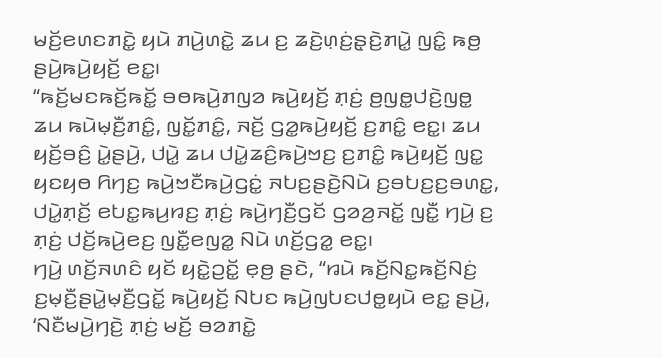ꤗꤢꤩ꤬ꤕꤛꤢꤊꤢꤧ꤭ ꤟꤣꤧ ꤊꤣꤧ꤬ꤛꤢꤧ꤭ ꤘꤣ ꤢ꤬ ꤘꤢꤧ꤬ꤛ꤫ꤢꤦ꤬ꤔ꤫ꤢꤧ꤬ꤊꤣꤧ꤭ ꤜꤢꤨ꤭ ꤒꤥ꤬ ꤔꤣꤧ꤬ꤒꤣꤧ꤬ꤟꤢꤩ꤬ ꤕꤢ꤭꤯
“ꤒꤢꤩ꤬ꤗꤢꤒꤢꤩ꤬ꤒꤢꤩ꤭ ꤋꤥꤒꤣꤧ꤬ꤊꤜꤤ ꤒꤣꤧ꤬ꤟꤢꤩ꤬ ꤊ꤫ꤢꤦ꤬ ꤥ꤬ꤜꤥ꤭ꤓꤢꤧ꤬ꤜꤥ꤭ ꤘꤣ ꤒꤣꤧꤗ꤫ꤢꤪ꤬ꤊꤢꤨ꤭, ꤜꤢꤩ꤭ꤊꤢꤨ꤭, ꤏꤢꤩ꤬ ꤞꤤ꤭ꤒꤣꤧ꤬ꤟꤢꤩ꤬ ꤢ꤬ꤊꤢꤨ꤭ ꤕꤢ꤭꤯ ꤘꤣ ꤟꤢꤩ꤬ꤋꤢꤨ꤬ ꤣꤧ꤭ꤔꤣꤧ꤬, ꤓꤣꤧ꤭ ꤘꤣ ꤓꤣꤧ꤭ꤘꤢꤨ꤬ꤒꤣꤧ꤬ꤠꤢ꤬ ꤢ꤬ꤊꤢꤨ꤭ ꤒꤣꤧ꤬ꤟꤢꤩ꤬ ꤜꤢ꤭ ꤟꤢꤟꤥ ꤖꤚꤢ꤬ ꤒꤣꤧ꤬ꤠꤢꤪꤒꤣꤧ꤬ꤞꤢꤦ꤭ ꤏꤝꤢ꤬ꤔꤢꤧ꤬ꤡꤣꤧ ꤢ꤬ꤋꤝꤢ꤬ꤢ꤬ꤋꤛꤢ꤭, ꤓꤣꤧ꤭ꤊ꤫ꤢꤩ꤬ ꤕꤝꤢ꤭ꤒꤣ꤬ꤙꤢ꤬ ꤊ꤫ꤢꤦ꤬ ꤒꤣꤧ꤬ꤚꤢꤪ꤬ꤞꤢꤩ ꤞꤤꤤ꤬ꤏꤢꤩ꤭ ꤜꤢꤪ꤭ ꤚꤣꤧ꤬ ꤢ꤬ ꤊ꤫ꤢꤦ꤬ ꤓꤢꤩ꤬ꤒꤣꤧ꤬ꤕꤢ꤬ ꤜꤢꤪ꤭ꤕꤜꤤ꤭ ꤡꤣꤧ ꤛꤢꤩ꤬ꤞꤤ꤭ ꤕꤢ꤭꤯
ꤚꤣꤧ꤬ ꤛꤢꤩ꤬ꤏꤛꤢꤨ ꤟꤢꤩ ꤟꤢꤧ꤭ꤑꤢꤩ꤭ ꤕ꤫ꤥ꤬ ꤔꤢꤧ, “ꤙꤣꤧ ꤒꤢꤩ꤬ꤡꤢ꤭ꤒꤢꤩ꤬ꤡꤢꤦ꤬ ꤢ꤬ꤗ꤫ꤢꤪ꤬ꤔꤣꤧ꤭ꤗ꤫ꤢꤪ꤬ꤞꤢꤩ꤭ ꤒꤣꤧ꤬ꤟꤢꤩ꤬ ꤡꤝꤢ ꤒꤣꤧ꤬ꤜꤝꤢꤓꤥ꤭ꤟꤣꤧ ꤕꤢ꤭ ꤔꤣꤧ꤬, ‘ꤡꤢꤪꤗꤣꤧ꤬ꤚꤢꤧ꤬ ꤊ꤫ꤢꤦ꤬ ꤗꤢꤩ꤬ ꤋꤤꤊꤢꤧ꤭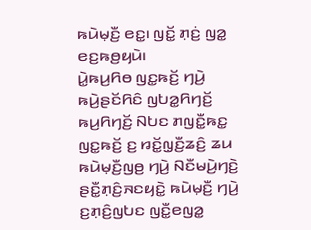ꤒꤣꤧꤗ꤫ꤢꤪ꤬ ꤕꤢ꤭꤯ ꤜꤢꤩ꤭ ꤊ꤫ꤢꤦ꤬ ꤜꤤ꤭ ꤕꤢ꤬ꤒꤥ꤬ꤟꤣꤧ꤯
ꤣꤧ꤭ꤒꤣ꤬ꤖꤥ ꤜꤢ꤭ꤒꤢꤩ꤬ ꤚꤣꤧ꤬ ꤒꤣꤧ꤬ꤔꤢꤩꤖꤢꤨ ꤜꤝꤤ꤭ꤖꤚꤢꤩ꤬ ꤒꤣ꤬ꤖꤚꤢꤩ꤬ ꤡꤝꤢ ꤊꤜꤢꤪ꤭ꤒꤢ꤭ ꤜꤢ꤭ꤒꤢꤩ꤬ ꤢ꤬ ꤙꤢꤩ꤭ꤜ꤫ꤢꤪ꤬ꤘꤢꤨ꤬ ꤘꤣ ꤒꤣꤧꤗ꤫ꤢꤪ꤬ꤜꤥ꤬ ꤚꤣꤧ꤬ ꤡꤢꤪꤗꤣꤧ꤬ꤚꤢꤧ꤬ ꤔꤢꤪ꤭ꤊ꤫ꤢꤨ꤬ꤏꤢꤟꤢꤧ꤭ ꤒꤣꤧꤗ꤫ꤢꤪ꤬ ꤚꤣꤧ꤬ ꤢ꤬ꤊ꤫ꤢꤨ꤬ꤜꤝꤢ ꤜꤢꤪ꤭ꤕꤜꤤ꤭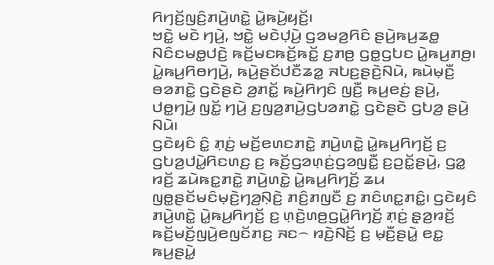ꤖꤚꤢꤩ꤬ꤜꤢꤨ꤬ꤊꤣꤧ꤬ꤛꤢꤧ꤭ ꤣꤧ꤭ꤒꤣꤧ꤬ꤟꤢꤩ꤬꤯
ꤠꤢꤧ꤭ ꤗꤢꤧ ꤚꤣꤧ꤬, ꤠꤢꤧ꤭ ꤗꤢꤧꤓ꤫ꤣꤧ꤬ ꤞꤤꤗꤤ꤬ꤖꤢꤨ ꤔꤣꤧ꤬ꤒꤣ꤬ꤘꤥ꤭ ꤡꤢꤨꤢꤗꤥ꤭ꤓꤢꤧ꤬ ꤒꤢꤩ꤬ꤗꤢꤒꤢꤩ꤬ꤒꤢꤩ꤭ ꤢ꤬ꤊꤥ꤬ ꤞꤥ꤭ꤞꤝꤢ ꤣꤧ꤭ꤒꤣ꤬ꤊꤥ꤬꤯ ꤣꤧ꤭ꤒꤣ꤬ꤖꤥꤚꤣꤧ꤬, ꤒꤣꤧ꤬ꤔꤢꤩꤓꤢꤪꤘꤤ꤭ ꤏꤝꤢ꤬ꤔꤢꤧ꤬ꤡꤣꤧ, ꤒꤣꤧꤗ꤫ꤢꤪ꤬ ꤋꤤꤊꤢꤧ꤭ ꤞꤢꤧꤔꤢꤧ ꤤ꤬ꤊꤢꤩ꤭ ꤒꤣꤧ꤬ꤖꤚꤢꤨ ꤜꤢꤪ꤬ ꤒꤣ꤬ꤕꤢꤦ꤬ ꤔꤣꤧ꤬, ꤓꤥ꤭ꤚꤣꤧ꤬ ꤜꤢꤩ꤭ ꤚꤣꤧ꤬ ꤢ꤬ꤜꤤ꤬ꤊꤣꤧ꤬ꤞꤝꤤꤊꤢꤧ꤭ ꤞꤢꤧꤔꤢꤧ ꤞꤝꤤ꤬ ꤔꤣꤧ꤬ ꤡꤣꤧ꤯
ꤞꤢꤧꤟꤢꤨ ꤢꤨ꤭ ꤊ꤫ꤢꤦ꤬ ꤗꤢꤩ꤬ꤕꤛꤢꤊꤢꤧ꤭ ꤊꤣꤧ꤬ꤛꤢꤧ꤭ ꤣꤧ꤭ꤒꤣ꤬ꤖꤚꤢꤩ꤬ ꤢ꤬ ꤞꤝꤤ꤬ꤓꤣꤧ꤭ꤖꤢꤛꤢ꤬ ꤢ꤬ ꤒꤢꤩ꤬ꤞꤤꤛ꤫ꤢꤦ꤬ꤞꤤꤜꤢꤪ꤭ ꤢ꤬ꤑꤢꤩ꤭ꤔꤣꤧ꤬, ꤞꤤ꤭ ꤙꤢꤩ꤬ ꤘꤣꤧꤒꤢ꤭ꤊꤢꤧ꤭ ꤊꤣꤧ꤬ꤛꤢꤧ꤭ ꤣꤧ꤭ꤒꤣ꤬ꤖꤚꤢꤩ꤬ ꤘꤣ ꤜꤥ꤭ꤔꤢꤩꤗꤢꤨꤗ꤫ꤢꤧ꤬ꤚꤤ꤬ꤡ꤫ꤢꤧ꤬ ꤊꤢꤨ꤬ꤊꤜꤢꤪ ꤢ꤬ ꤊꤢꤨꤛꤢ꤭ꤊꤢꤨ꤭꤯ ꤞꤢꤧꤟꤢꤨ ꤊꤣꤧ꤬ꤛꤢꤧ꤭ ꤣꤧ꤭ꤒꤣ꤬ꤖꤚꤢꤩ꤬ ꤢ꤬ ꤛ꤫ꤢꤧ꤬ꤛꤥ꤬ꤞꤣꤧ꤭ꤖꤚꤢꤩ꤬ ꤊ꤫ꤢꤦ꤬ ꤔ꤫ꤤ꤬ꤙꤢꤩ꤬ ꤒꤢꤩ꤬ꤗꤢꤩ꤬ꤜꤣꤧ꤬ꤕꤜꤢꤩꤊꤢ꤬ ꤏꤢ꤮ ꤙꤢꤧ꤬ꤡꤢꤩ꤬ ꤢ꤬ ꤗ꤫ꤢꤪ꤬ꤔꤣꤧ꤭ ꤕꤢ꤭ ꤒꤣ꤬ꤔꤣꤧ꤭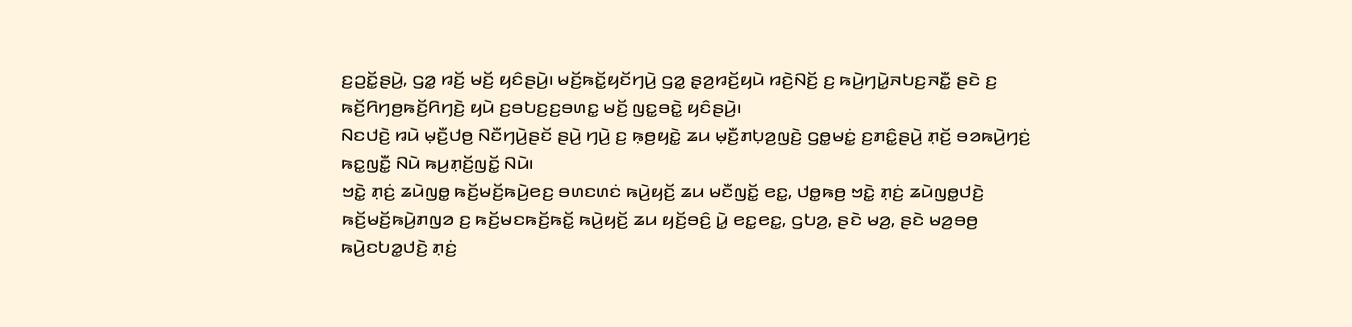ꤢ꤬ꤑꤢꤩ꤭ꤔꤣꤧ꤬, ꤞꤤ꤭ ꤙꤢꤩ꤬ ꤗꤢꤩ꤬ ꤟꤢꤨꤔꤣꤧ꤬꤯ ꤗꤢꤩ꤬ꤒꤢꤩ꤭ꤟꤢꤩꤚꤣꤧ꤬ ꤞꤤ꤭ ꤔ꤫ꤤ꤬ꤙꤢꤩ꤬ꤟꤣꤧ ꤙꤢꤧ꤬ꤡꤢꤩ꤬ ꤢ꤬ ꤒꤣꤧ꤬ꤚꤣꤧ꤭ꤏꤝꤢ꤬ꤏꤢꤪ꤭ ꤔꤢꤧ ꤢ꤬ ꤒꤢꤩ꤬ꤖꤚꤥ꤬ꤒꤢꤩ꤬ꤖꤚꤢꤧ꤬ ꤟꤣꤧ ꤢ꤬ꤋꤝꤢ꤬ꤢ꤬ꤋꤛꤢ꤭ ꤗꤢꤩ꤬ ꤜꤢ꤭ꤋꤢꤧ꤭ ꤟꤢꤨꤔꤣꤧ꤬꤯
ꤡꤢꤓꤢꤧ꤬ ꤙꤣꤧ ꤗ꤫ꤢꤪ꤬ꤓꤥ꤬ ꤡꤢꤪꤚꤣꤧ꤬ꤔꤢꤩ ꤔꤣꤧ꤬ ꤚꤣꤧ꤬ ꤢ꤬ ꤒ꤫ꤥ꤬ꤟꤢꤧ꤭ ꤘꤣ ꤗ꤫ꤢꤪ꤬ꤊꤝ꤫ꤤ꤬ꤜꤢꤧ꤬ ꤞꤥ꤭ꤗꤢꤦ꤭ ꤢ꤬ꤊꤢꤨ꤭ꤔꤣꤧ꤬ ꤊ꤫ꤢꤩ꤬ ꤋꤤꤒꤣꤧ꤬ꤚꤢꤦ꤬ ꤒꤢ꤭ꤜꤢꤪ꤭ ꤡꤣꤧ ꤒꤣ꤬ꤊ꤫ꤢꤩ꤬ꤜꤢꤩ꤭ ꤡꤣꤧ꤯
ꤠꤢꤧ꤭ ꤊ꤫ꤢꤦ꤬ ꤘꤣꤧꤜꤥ꤭ ꤒꤢꤩ꤬ꤗꤢꤩ꤬ꤒꤣꤧ꤬ꤕꤢ꤬ ꤋꤛꤢꤛꤢꤦ ꤒꤣꤧ꤬ꤟꤢꤩ꤬ ꤘꤣ ꤗꤢꤪꤜꤢꤩ꤭ ꤕꤢ꤭, ꤓꤥ꤭ꤒꤥ꤬ ꤠꤢꤧ꤭ ꤊ꤫ꤢꤦ꤬ ꤘꤣꤧꤜꤥ꤭ꤓꤢꤧ꤬ ꤒꤢꤩ꤬ꤗꤢꤩ꤬ꤒꤣꤧ꤬ꤊꤜꤤ ꤢ꤬ ꤒꤢꤩ꤬ꤗꤢꤒꤢꤩ꤬ꤒꤢꤩ꤭ ꤒꤣꤧ꤬ꤟꤢꤩ꤬ ꤘꤣ ꤟꤢꤩ꤬ꤋꤢꤨ꤬ ꤣꤧ꤭ ꤕꤢ꤭ꤕꤢ꤭, ꤞꤝꤤ꤬, ꤔꤢꤧ ꤗꤤ꤬, ꤔꤢꤧ ꤗꤤ꤬ꤋꤥ꤬ ꤒꤣꤧ꤬ꤢꤝꤤ꤭ꤓꤢꤧ꤬ ꤊ꤫ꤢꤦ꤬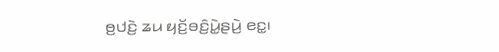ꤥ꤬ꤓꤢꤧ꤬ ꤘꤣ ꤟꤢꤩ꤬ꤋꤢꤨ꤬ꤣꤧ꤭ꤔꤣꤧ꤬ ꤕꤢ꤭꤯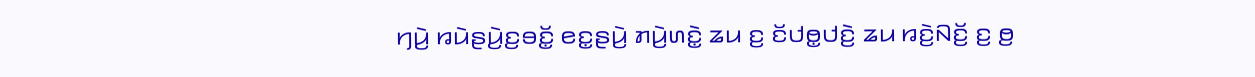ꤚꤣꤧ꤬ ꤙꤣꤧꤔꤣꤧ꤬ꤢ꤬ꤋꤢꤩ꤭ ꤕꤢ꤭ꤔꤣꤧ꤬ ꤊꤣꤧ꤬ꤛꤢꤧ꤭ ꤘꤣ ꤢ꤬ ꤢꤩꤓꤥ꤭ꤓꤢꤧ꤬ ꤘꤣ ꤙꤢꤧ꤬ꤡꤢꤩ꤬ ꤢ꤬ ꤥ꤬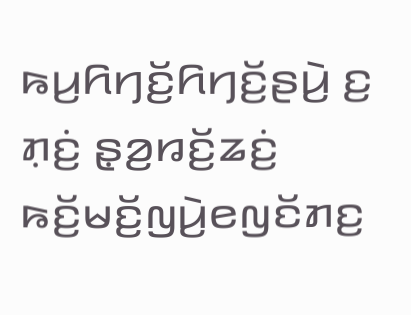ꤒꤣ꤬ꤖꤚꤢꤩ꤬ꤖꤚꤢꤩ꤬ꤔꤣꤧ꤬ ꤢ꤬ ꤊ꤫ꤢꤦ꤬ ꤔ꤫ꤤ꤬ꤙꤢꤩ꤬ꤘꤢꤦ꤬ ꤒꤢꤩ꤬ꤗꤢꤩ꤬ꤜꤣꤧ꤬ꤕꤜꤢꤩꤊꤢ꤬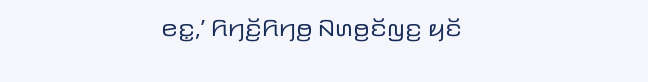ꤕꤢ꤭,’ ꤖꤚꤢꤩ꤬ꤖꤚꤥ꤬ ꤡꤛꤥ꤬ꤢꤩꤜꤢ꤬ ꤟꤢꤩ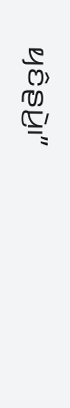ꤟꤢꤨꤔꤣꤧ꤬꤯”